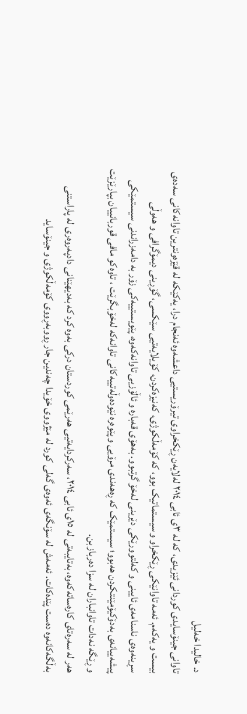د. خالیدا خەلیل
تاوانی جینۆسایدی کوردانی ئێزیدی، کە لە ٣ی ئابی ٢٠١٤ لەلایەن ڕێکخراوی تیرۆریستیی داعشەوە ئەنجام درا، یەکێکە لە قێزەونترین تاوانەکانی سەدەی بیست و یەکەم. ئەمە تاوانێکی ڕێکخراو و سیستماتیک بوو، کە کۆمەڵکوژی، کەنیزەکردن، کۆیلایەتیی سێکسی، گۆڕینی دیمۆگرافی و هەوڵی سڕینەوەی ناسنامەی ئایینی و کەلتوورێکی دێرینی لەخۆ گرتبوو. بەهۆی قەبارە و ئاڵۆزیی تاوانەکەوە، پێویستییەکی زۆر بە دامەزراندنی سیستمێکی پیشەییانەی بەدۆکیۆمێنتکردن هەبوو؛ سیستمێک کە ڕەهەندی مرۆیی و پێوەرە نێودەوڵەتییەکانی تاوانەکە لەخۆبگرێت ، تاوەکو مافی قوربانییان بپارێزێت و ڕێگە نەدات تاوانباران لە سزا دەرباز بن.
هەر لە سەرەتای کارەساتەکەوە، بەتایبەتی لە ١٥ی ئابی ٢٠١٤، سەرکردایەتیی هەرێمی کوردستان درکی بەوە کرد کە بەدیهێنانی دادپەروەری لە پاراستنی بەڵگەکانەوە دەست پێدەکات. ئەمەش لە سۆنگەی ئەوەی گەلی کورد لە مێژووی خۆیدا چەندین جار ڕووبەڕووی کۆمەڵکوژی و جینۆساید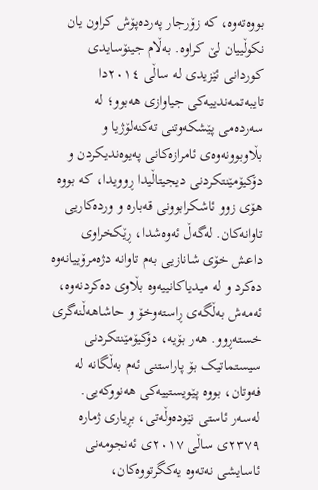بووەتەوە، کە زۆرجار پەردەپۆش کراون یان نکوڵییان لێ کراوە. بەڵام جینۆسایدی کوردانی ئێزیدی لە ساڵی ٢٠١٤دا تایبەتمەندییەکی جیاوازی هەبوو؛ لە سەردەمی پێشکەوتنی تەکنەلۆژیا و بڵاوبوونەوەی ئامرازەکانی پەیوەندیکردن و دۆکیۆمێنتکردنی دیجیتاڵیدا ڕوویدا، کە بووە هۆی زوو ئاشکرابوونی قەبارە و وردەکاریی تاوانەکان. لەگەڵ ئەوەشدا، ڕێکخراوی داعش خۆی شانازیی بەم تاوانە دژەمرۆییانەوە دەکرد و لە میدیاکانییەوە بڵاوی دەکردنەوە، ئەمەش بەڵگەی ڕاستەوخۆ و حاشاهەڵنەگری خستەڕوو. هەر بۆیە، دۆکیۆمێنتکردنی سیستماتیک بۆ پاراستنی ئەم بەڵگانە لە فەوتان، بووە پێویستییەکی هەنووکەیی.
لەسەر ئاستی نێودەوڵەتی، بڕیاری ژمارە ٢٣٧٩ی ساڵی ٢٠١٧ی ئەنجومەنی ئاسایشی نەتەوە یەکگرتووەکان،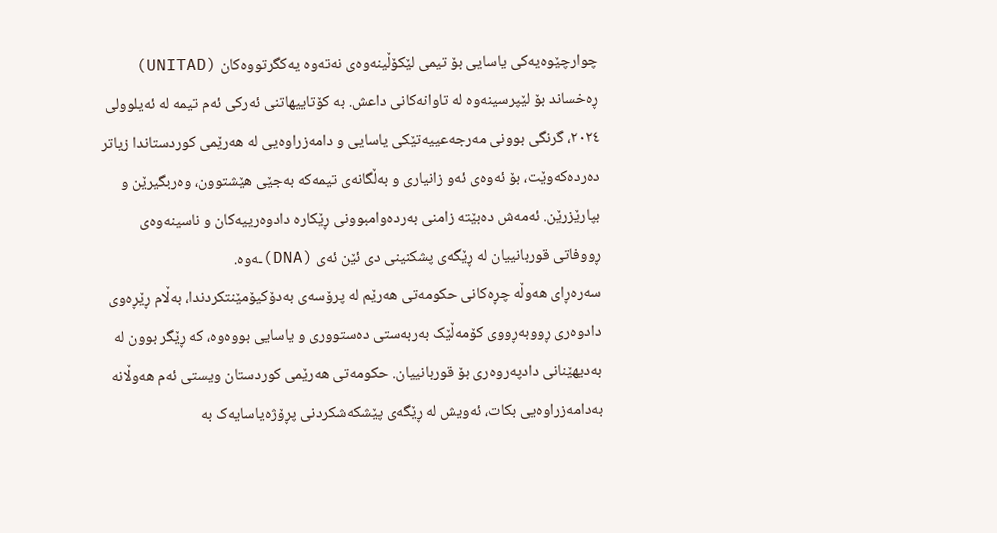چوارچێوەیەکی یاسایی بۆ تیمی لێکۆڵینەوەی نەتەوە یەکگرتووەکان (UNITAD) ڕەخساند بۆ لێپرسینەوە لە تاوانەکانی داعش. بە کۆتاییهاتنی ئەرکی ئەم تیمە لە ئەیلوولی ٢٠٢٤، گرنگی بوونی مەرجەعییەتێکی یاسایی و دامەزراوەیی لە هەرێمی کوردستاندا زیاتر دەردەکەوێت، بۆ ئەوەی ئەو زانیاری و بەڵگانەی تیمەکە بەجێی هێشتوون، وەربگیرێن و بپارێزرێن. ئەمەش دەبێتە زامنی بەردەوامبوونی ڕێکارە دادوەرییەکان و ناسینەوەی ڕووفاتی قوربانییان لە ڕێگەی پشکنینی دی ئێن ئەی (DNA)ـەوە.
سەرەڕای هەوڵە چڕەکانی حکومەتی هەرێم لە پرۆسەی بەدۆکیۆمێنتکردندا، بەڵام ڕێڕەوی دادوەری ڕووبەڕووی کۆمەڵێک بەربەستی دەستووری و یاسایی بووەوە، کە ڕێگر بوون لە بەدیهێنانی دادپەروەری بۆ قوربانییان. حکومەتی هەرێمی کوردستان ویستی ئەم هەوڵانە بەدامەزراوەیی بکات، ئەویش لە ڕێگەی پێشکەشکردنی پڕۆژەیاسایەک بە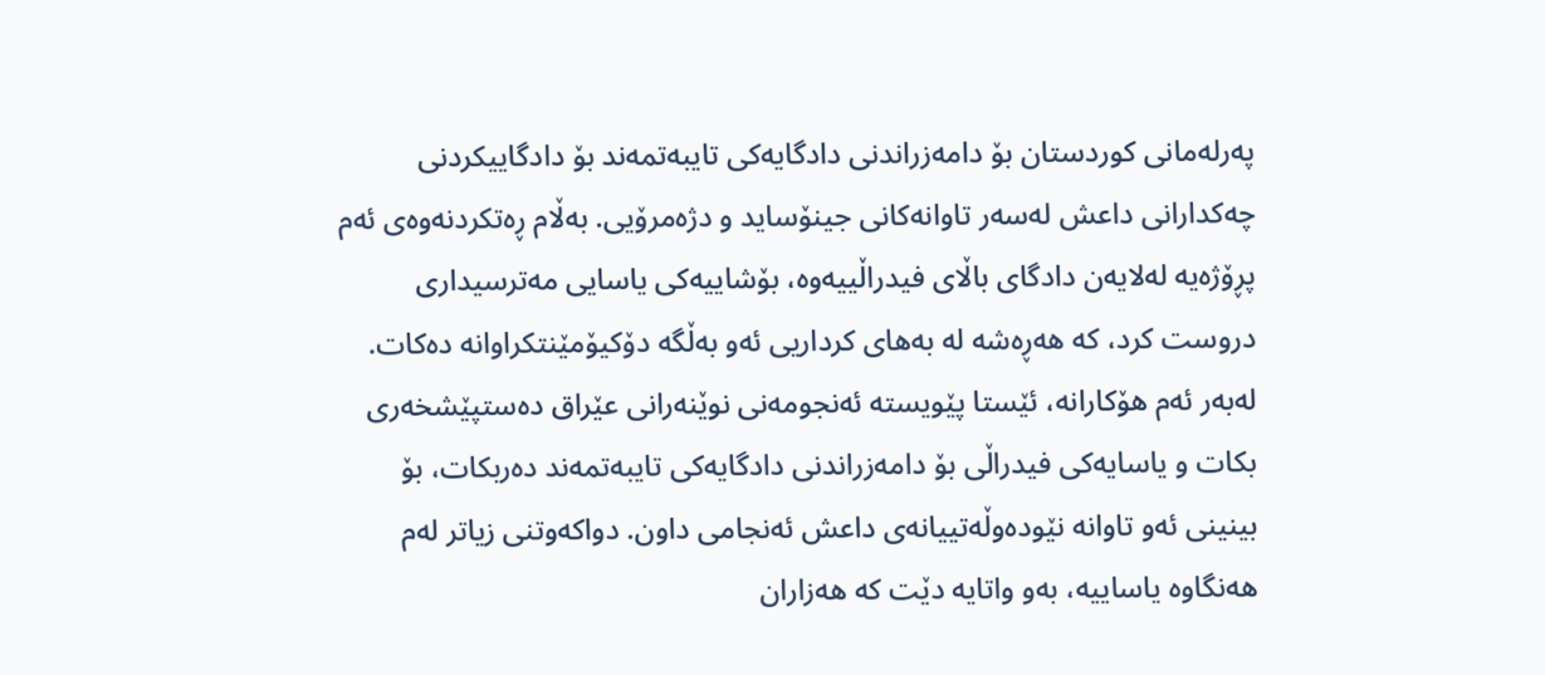پەرلەمانی کوردستان بۆ دامەزراندنی دادگایەکی تایبەتمەند بۆ دادگاییکردنی چەکدارانی داعش لەسەر تاوانەکانی جینۆساید و دژەمرۆیی. بەڵام ڕەتکردنەوەی ئەم پڕۆژەیە لەلایەن دادگای باڵای فیدراڵییەوە، بۆشاییەکی یاسایی مەترسیداری دروست کرد، کە هەڕەشە لە بەهای کرداریی ئەو بەڵگە دۆکیۆمێنتکراوانە دەکات.
لەبەر ئەم هۆکارانە، ئێستا پێویستە ئەنجومەنی نوێنەرانی عێراق دەستپێشخەری بکات و یاسایەکی فیدراڵی بۆ دامەزراندنی دادگایەکی تایبەتمەند دەربکات، بۆ بینینی ئەو تاوانە نێودەوڵەتییانەی داعش ئەنجامی داون. دواکەوتنی زیاتر لەم هەنگاوە یاساییە، بەو واتایە دێت کە هەزاران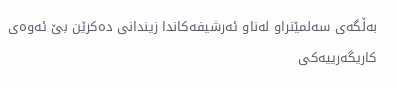بەڵگەی سەلمێنراو لەناو ئەرشیفەکاندا زیندانی دەکرێن بێ ئەوەی کاریگەرییەکی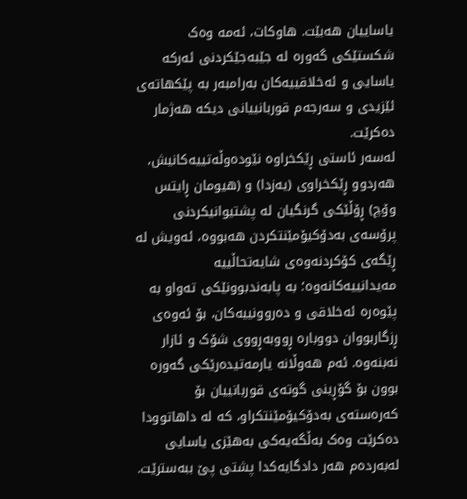یاساییان هەبێت. هاوکات، ئەمە وەک شکستێکی گەورە لە جێبەجێکردنی ئەرکە یاسایی و ئەخلاقییەکان بەرامبەر بە پێکهاتەی ئێزیدی و سەرجەم قوربانییانی دیکە هەژمار دەکرێت.
لەسەر ئاستی ڕێکخراوە نێودەوڵەتییەکانیش، هەردوو ڕێکخراوی (یەزدا) و (هیومان ڕایتس وۆچ) ڕۆڵێکی گرنگیان لە پشتیوانیکردنی پرۆسەی بەدۆکیۆمێنتکردن هەبووە، ئەویش لە ڕێگەی کۆکردنەوەی شایەتحاڵییە مەیدانییەکانەوە؛ بە پابەندبوونێکی تەواو بە پێوەرە ئەخلاقی و دەروونییەکان، بۆ ئەوەی ڕزگاربووان دووبارە ڕووبەڕووی شۆک و ئازار نەبنەوە. ئەم هەوڵانە یارمەتیدەرێکی گەورە بوون بۆ گۆڕینی گوتەی قوربانییان بۆ کەرەستەی بەدۆکیۆمێنتکراو، کە لە داهاتوودا دەکرێت وەک بەڵگەیەکی بەهێزی یاسایی لەبەردەم هەر دادگایەکدا پشتی پێ ببەسترێت.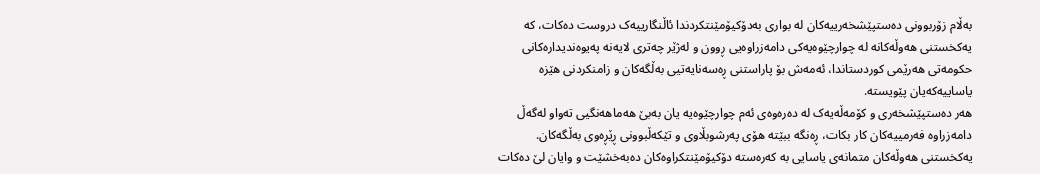بەڵام زۆربوونی دەستپێشخەرییەکان لە بواری بەدۆکیۆمێنتکردندا ئاڵنگارییەک دروست دەکات، کە یەکخستنی هەوڵەکانە لە چوارچێوەیەکی دامەزراوەیی ڕوون و لەژێر چەتری لایەنە پەیوەندیدارەکانی حکومەتی هەرێمی کوردستاندا، ئەمەش بۆ پاراستنی ڕەسەنایەتیی بەڵگەکان و زامنکردنی هێزە یاساییەکەیان پێویستە.
هەر دەستپێشخەری و کۆمەڵەیەک لە دەرەوەی ئەم چوارچێوەیە یان بەبێ هەماهەنگیی تەواو لەگەڵ دامەزراوە فەرمییەکان کار بکات، ڕەنگە ببێتە هۆی پەرشوبڵاوی و تێکەڵبوونی ڕێڕەوی بەڵگەکان. یەکخستنی هەوڵەکان متمانەی یاسایی بە کەرەستە دۆکیۆمێنتکراوەکان دەبەخشێت و وایان لێ دەکات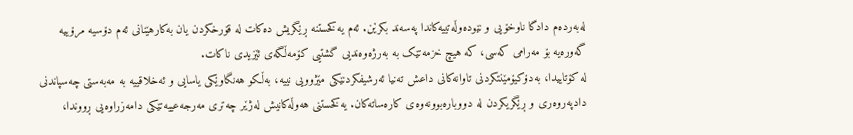لەبەردەم دادگا ناوخۆیی و نێودەوڵەتییەکاندا پەسەند بکرێن. ئەم یەکخستنە ڕێگریش دەکات لە قۆرخکردن یان بەکارهێنانی ئەم دۆسیە مرۆییە گەورەیە بۆ مەرامی کەسی، کە هیچ خزمەتێک بە بەرژەوەندیی گشتیی کۆمەڵگەی ئێزیدی ناکات.
لە کۆتاییدا، بەدۆکیۆمێنتکردنی تاوانەکانی داعش تەنیا ئەرشیفکردنێکی مێژوویی نییە، بەڵکو هەنگاوێکی یاسایی و ئەخلاقییە بە مەبەستی چەسپاندنی دادپەروەری و ڕێگریکردن لە دووبارەبوونەوەی کارەساتەکان. یەکخستنی هەوڵەکانیش لەژێر چەتری مەرجەعییەتێکی دامەزراوەیی ڕووندا،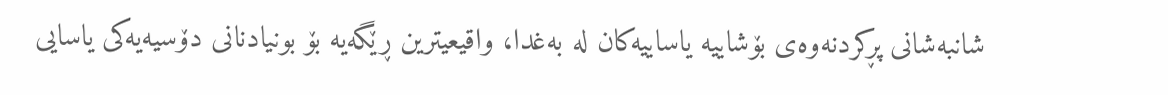شانبەشانی پڕکردنەوەی بۆشاییە یاساییەکان لە بەغدا، واقیعیترین ڕێگەیە بۆ بونیادنانی دۆسیەیەکی یاسایی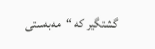گشتگیر کە “مەبەستی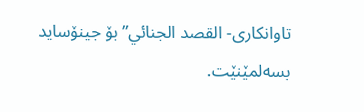تاوانکاری- القصد الجنائي” بۆ جینۆساید بسەلمێنێت.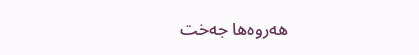هەروەها جەخت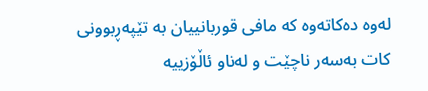لەوە دەکاتەوە کە مافی قوربانییان بە تێپەڕبوونی کات بەسەر ناچێت و لەناو ئاڵۆزییە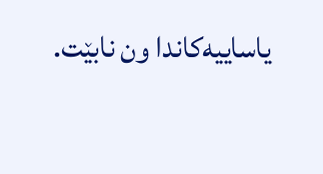یاساییەکاندا ون نابێت.